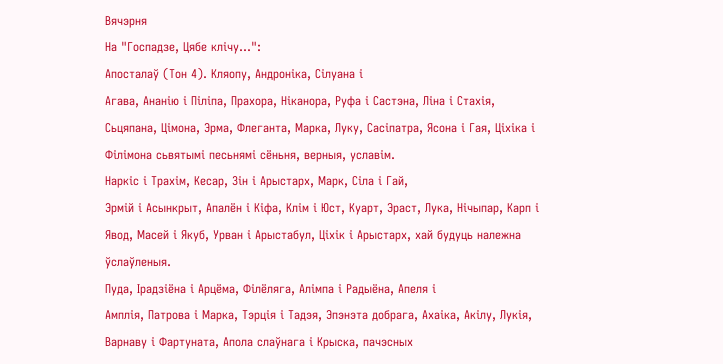Вячэрня
На "Госпадзе, Цябе клічу...":
Апосталаў (Тон 4). Кляопу, Андроніка, Сілуана і
Агава, Ананію і Піліпа, Прахора, Ніканора, Руфа і Састэна, Ліна і Стахія,
Сьцяпана, Цімона, Эрма, Флеганта, Марка, Луку, Сасіпатра, Ясона і Гая, Ціхіка і
Філімона сьвятымі песьнямі сёньня, верныя, уславім.
Наркіс і Трахім, Кесар, Зін і Арыстарх, Марк, Сіла і Гай,
Эрмій і Асынкрыт, Апалён і Кіфа, Клім і Юст, Куарт, Эраст, Лука, Нічыпар, Карп і
Явод, Масей і Якуб, Урван і Арыстабул, Ціхік і Арыстарх, хай будуць належна
ўслаўленыя.
Пуда, Ірадзіёна і Арцёма, Філёляга, Алімпа і Радыёна, Апеля і
Амплія, Патрова і Марка, Тэрція і Тадэя, Эпэнэта добрага, Ахаіка, Акілу, Лукія,
Варнаву і Фартуната, Апола слаўнага і Крыска, пачэсных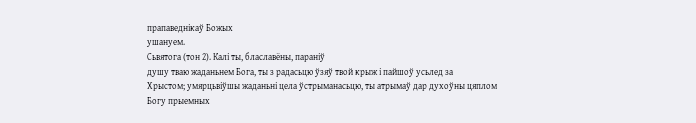прапаведнікаў Божых
ушануем.
Сьвятога (тон 2). Калі ты, блаславёны, параніў
душу тваю жаданьнем Бога, ты з радасьцю ўзяў твой крыж і пайшоў усьлед за
Хрыстом; умярцьвіўшы жаданьні цела ўстрыманасьцю, ты атрымаў дар духоўны цяплом
Богу прыемных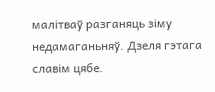малітваў разганяць зіму недамаганьняў. Дзеля гэтага славім цябе.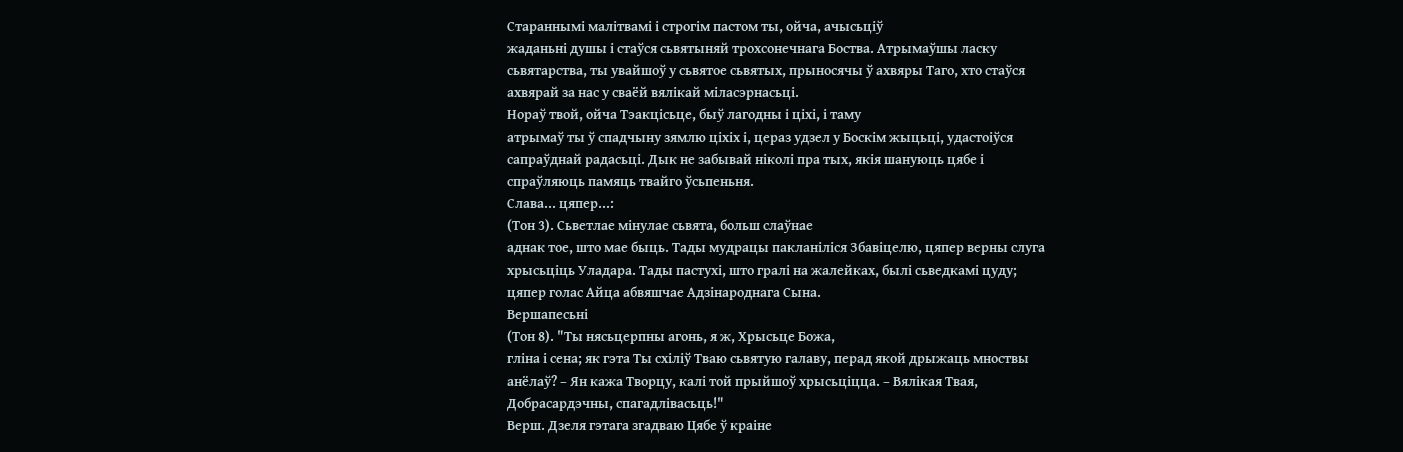Стараннымі малітвамі і строгім пастом ты, ойча, ачысьціў
жаданьні душы і стаўся сьвятыняй трохсонечнага Боства. Атрымаўшы ласку
сьвятарства, ты увайшоў у сьвятое сьвятых, прыносячы ў ахвяры Таго, хто стаўся
ахвярай за нас у сваёй вялікай міласэрнасьці.
Нораў твой, ойча Тэакцісьце, быў лагодны і ціхі, і таму
атрымаў ты ў спадчыну зямлю ціхіх і, цераз удзел у Боскім жыцьці, удастоіўся
сапраўднай радасьці. Дык не забывай ніколі пра тых, якія шануюць цябе і
спраўляюць памяць твайго ўсьпеньня.
Слава... цяпер...:
(Тон 3). Сьветлае мінулае сьвята, больш слаўнае
аднак тое, што мае быць. Тады мудрацы пакланіліся Збавіцелю, цяпер верны слуга
хрысьціць Уладара. Тады пастухі, што гралі на жалейках, былі сьведкамі цуду;
цяпер голас Айца абвяшчае Адзінароднага Сына.
Вершапесьні
(Тон 8). "Ты нясьцерпны агонь, я ж, Хрысьце Божа,
гліна і сена; як гэта Ты схіліў Тваю сьвятую галаву, перад якой дрыжаць мноствы
анёлаў? – Ян кажа Творцу, калі той прыйшоў хрысьціцца. – Вялікая Твая,
Добрасардэчны, спагадлівасьць!"
Верш. Дзеля гэтага згадваю Цябе ў краіне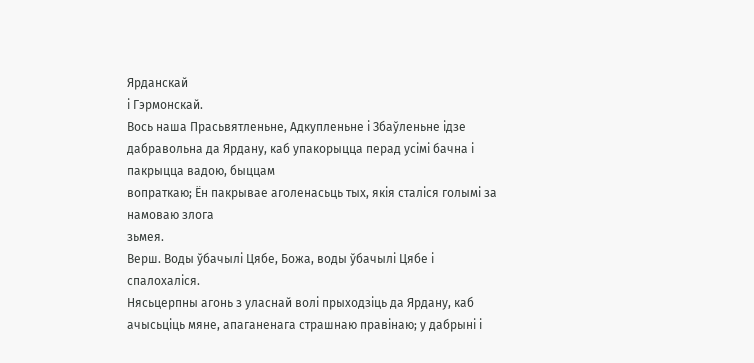Ярданскай
і Гэрмонскай.
Вось наша Прасьвятленьне, Адкупленьне і Збаўленьне ідзе
дабравольна да Ярдану, каб упакорыцца перад усімі бачна і пакрыцца вадою, быццам
вопраткаю; Ён пакрывае аголенасьць тых, якія сталіся голымі за намоваю злога
зьмея.
Верш. Воды ўбачылі Цябе, Божа, воды ўбачылі Цябе і
спалохаліся.
Нясьцерпны агонь з уласнай волі прыходзіць да Ярдану, каб
ачысьціць мяне, апаганенага страшнаю правінаю; у дабрыні і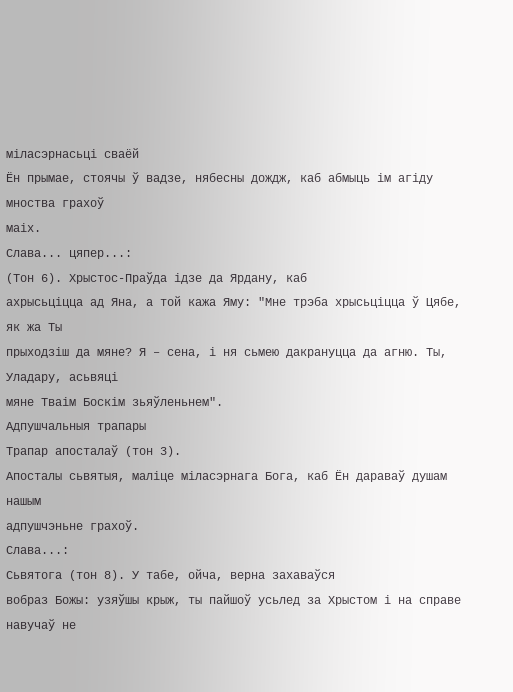міласэрнасьці сваёй
Ён прымае, стоячы ў вадзе, нябесны дождж, каб абмыць ім агіду мноства грахоў
маіх.
Слава... цяпер...:
(Тон 6). Хрыстос-Праўда ідзе да Ярдану, каб
ахрысьціцца ад Яна, а той кажа Яму: "Мне трэба хрысьціцца ў Цябе, як жа Ты
прыходзіш да мяне? Я – сена, і ня сьмею дакрануцца да агню. Ты, Уладару, асьвяці
мяне Тваім Боскім зьяўленьнем".
Адпушчальныя трапары
Трапар апосталаў (тон 3).
Апосталы сьвятыя, маліце міласэрнага Бога, каб Ён дараваў душам нашым
адпушчэньне грахоў.
Слава...:
Сьвятога (тон 8). У табе, ойча, верна захаваўся
вобраз Божы: узяўшы крыж, ты пайшоў усьлед за Хрыстом і на справе навучаў не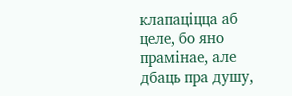клапаціцца аб целе, бо яно прамінае, але дбаць пра душу,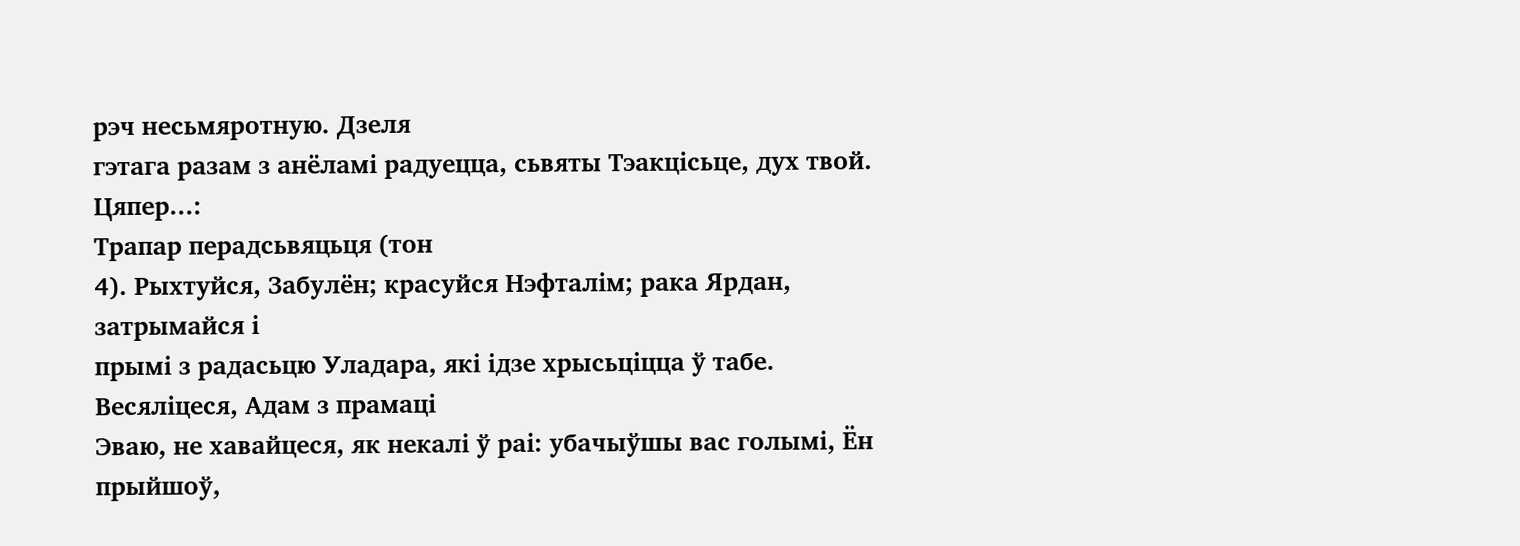рэч несьмяротную. Дзеля
гэтага разам з анёламі радуецца, сьвяты Тэакцісьце, дух твой.
Цяпер...:
Трапар перадсьвяцьця (тон
4). Рыхтуйся, Забулён; красуйся Нэфталім; рака Ярдан, затрымайся і
прымі з радасьцю Уладара, які ідзе хрысьціцца ў табе. Весяліцеся, Адам з прамаці
Эваю, не хавайцеся, як некалі ў раі: убачыўшы вас голымі, Ён прыйшоў,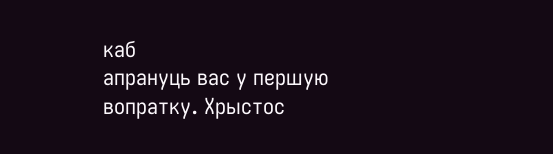каб
апрануць вас у першую вопратку. Хрыстос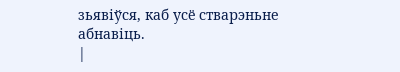зьявіўся, каб усё стварэньне абнавіць.
|